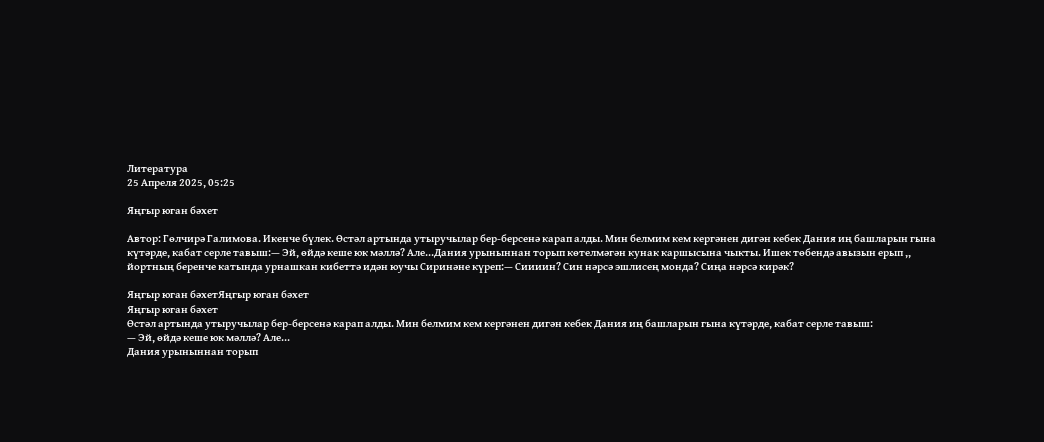Литература
25 Апреля 2025, 05:25

Яңгыр юган бәхет

Автор: Гөлчирә Галимова. Икенче бүлек. Өстәл артында утыручылар бер-берсенә карап алды. Мин белмим кем кергәнен дигән кебек Дания иң башларын гына күтәрде, кабат серле тавыш:— Эй, өйдә кеше юк мәллә? Але...Дания урыныннан торып көтелмәгән кунак каршысына чыкты. Ишек төбендә авызын ерып ,, йортның беренче катында урнашкан кибеттә идән юучы Сиринәне күреп:— Сиииин? Син нәрсә эшлисең монда? Сиңа нәрсә кирәк?

Яңгыр юган бәхетЯңгыр юган бәхет
Яңгыр юган бәхет
Өстәл артында утыручылар бер-берсенә карап алды. Мин белмим кем кергәнен дигән кебек Дания иң башларын гына күтәрде, кабат серле тавыш:
— Эй, өйдә кеше юк мәллә? Але...
Дания урыныннан торып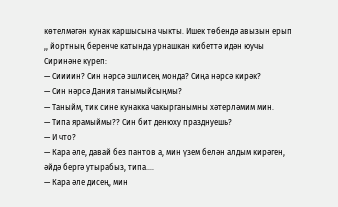көтелмәгән кунак каршысына чыкты. Ишек төбендә авызын ерып ,, йортның беренче катында урнашкан кибеттә идән юучы Сиринәне күреп:
— Сиииин? Син нәрсә эшлисең монда? Сиңа нәрсә кирәк?
— Син нәрсә Дания танымыйсыңмы?
— Таныйм, тик сине кунакка чакырганымны хәтерләмим мин.
— Типа ярамыймы?? Син бит денюху празднуешь?
— И что?
— Кара әле, давай без пантов а, мин үзем белән алдым кирәген, әйдә бергә утырабыз, типа....
— Кара әле дисең, мин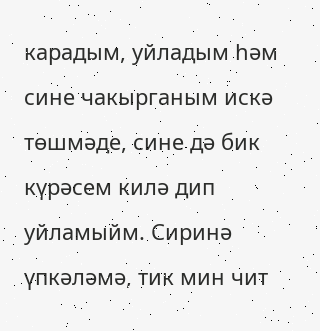карадым, уйладым һәм сине чакырганым искә төшмәде, сине дә бик күрәсем килә дип уйламыйм. Сиринә үпкәләмә, тик мин чит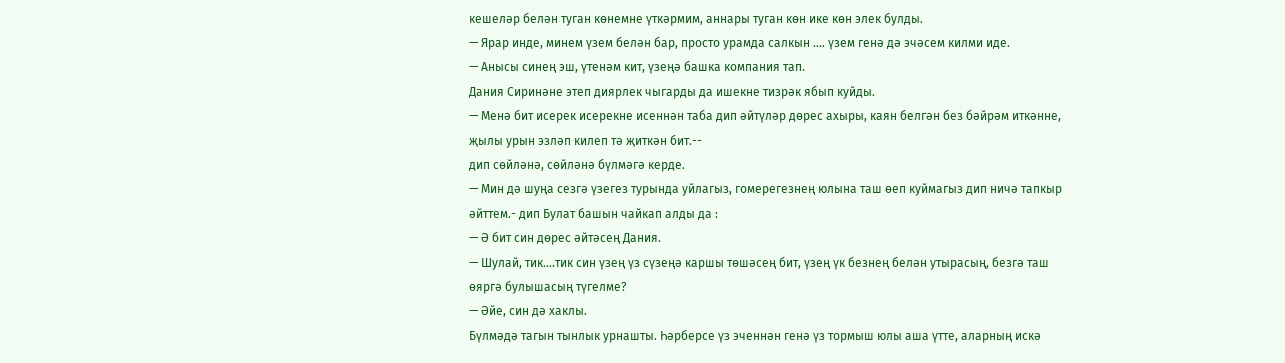кешеләр белән туган көнемне үткәрмим, аннары туган көн ике көн элек булды.
— Ярар инде, минем үзем белән бар, просто урамда салкын .... үзем генә дә эчәсем килми иде.
— Анысы синең эш, үтенәм кит, үзеңә башка компания тап.
Дания Сиринәне этеп диярлек чыгарды да ишекне тизрәк ябып куйды.
— Менә бит исерек исерекне исеннән таба дип әйтүләр дөрес ахыры, каян белгән без бәйрәм иткәнне, җылы урын эзләп килеп тә җиткән бит.--
дип сөйләнә, сөйләнә бүлмәгә керде.
— Мин дә шуңа сезгә үзегез турында уйлагыз, гомерегезнең юлына таш өеп куймагыз дип ничә тапкыр әйттем.- дип Булат башын чайкап алды да :
— Ә бит син дөрес әйтәсең Дания.
— Шулай, тик....тик син үзең үз сүзеңә каршы төшәсең бит, үзең үк безнең белән утырасың, безгә таш өяргә булышасың түгелме?
— Әйе, син дә хаклы.
Бүлмәдә тагын тынлык урнашты. Һәрберсе үз эченнән генә үз тормыш юлы аша үтте, аларның искә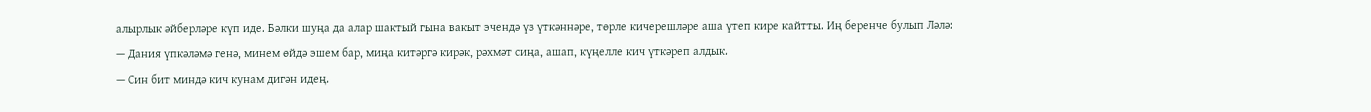алырлык әйберләре күп иде. Бәлки шуңа да алар шактый гына вакыт эчендә үз үткәннәре, төрле кичерешләре аша үтеп кире кайтты. Иң беренче булып Ләлә:
— Дания үпкәләмә генә, минем өйдә эшем бар, миңа китәргә кирәк, рәхмәт сиңа, ашап, күңелле кич үткәреп алдык.
— Син бит миндә кич кунам дигән идең.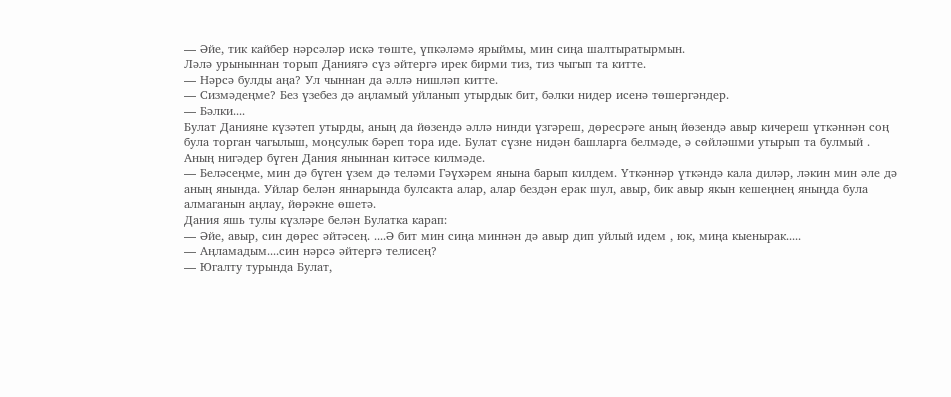— Әйе, тик кайбер нәрсәләр искә төште, үпкәләмә ярыймы, мин сиңа шалтыратырмын.
Ләлә урыныннан торып Даниягә сүз әйтергә ирек бирми тиз, тиз чыгып та китте.
— Нәрсә булды аңа? Ул чыннан да әллә нишләп китте.
— Сизмәдеңме? Без үзебез дә аңламый уйланып утырдык бит, бәлки нидер исенә төшергәндер.
— Бәлки....
Булат Данияне күзәтеп утырды, аның да йөзендә әллә нинди үзгәреш, дөресрәге аның йөзендә авыр кичереш үткәннән соң була торган чагылыш, моңсулык бәреп тора иде. Булат сүзне нидән башларга белмәде, ә сөйләшми утырып та булмый . Аның нигәдер бүген Дания яныннан китәсе килмәде.
— Беләсеңме, мин дә бүген үзем дә теләми Гәүхәрем янына барып килдем. Үткәннәр үткәндә кала диләр, ләкин мин әле дә аның янында. Уйлар белән яннарында булсакта алар, алар бездән ерак шул, авыр, бик авыр якын кешеңнең яныңда була алмаганын аңлау, йөрәкне өшетә.
Дания яшь тулы күзләре белән Булатка карап:
— Әйе, авыр, син дөрес әйтәсең. ....Ә бит мин сиңа миннән дә авыр дип уйлый идем , юк, миңа кыенырак.....
— Аңламадым....син нәрсә әйтергә телисең?
— Югалту турында Булат,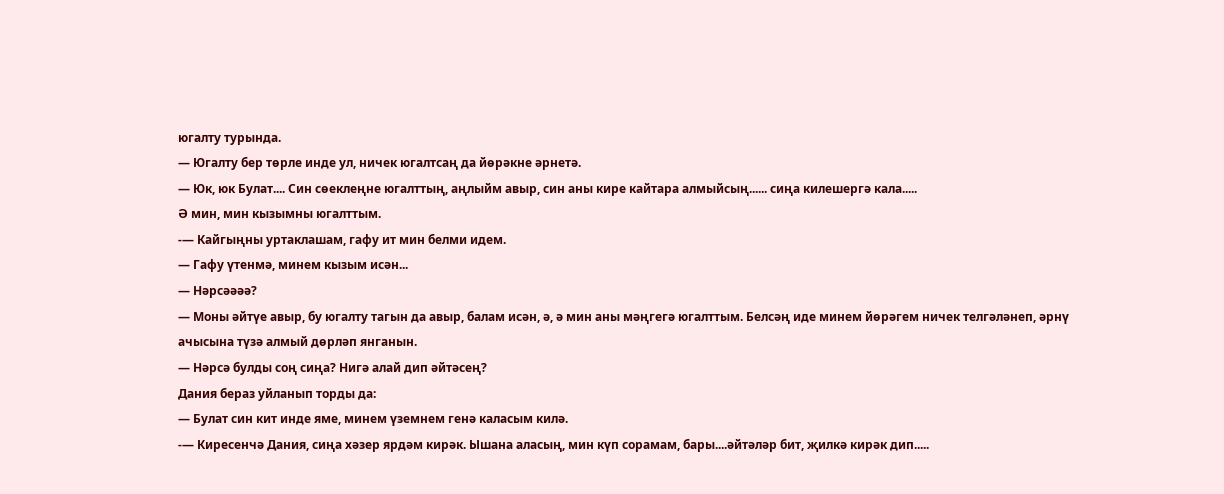югалту турында.
— Югалту бер төрле инде ул, ничек югалтсаң да йөрәкне әрнетә.
— Юк, юк Булат.... Син сөеклеңне югалттың, аңлыйм авыр, син аны кире кайтара алмыйсың...... сиңа килешергә кала.....
Ә мин, мин кызымны югалттым.
-— Кайгыңны уртаклашам, гафу ит мин белми идем.
— Гафу үтенмә, минем кызым исән...
— Нәрсәәәә?
— Моны әйтүе авыр, бу югалту тагын да авыр, балам исән, ә, ә мин аны мәңгегә югалттым. Белсәң иде минем йөрәгем ничек телгәләнеп, әрнү ачысына түзә алмый дөрләп янганын.
— Нәрсә булды соң сиңа? Нигә алай дип әйтәсең?
Дания бераз уйланып торды да:
— Булат син кит инде яме, минем үземнем генә каласым килә.
-— Киресенчә Дания, сиңа хәзер ярдәм кирәк. Ышана аласың, мин күп сорамам, бары....әйтәләр бит, җилкә кирәк дип.....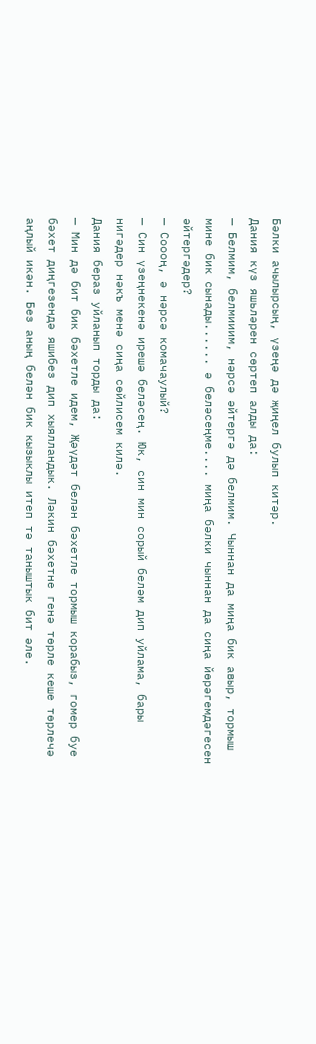Бәлки ачылырсың, үзеңә дә җиңел булып китәр.
Дания күз яшьләрен сөртеп алды да:
— Белмим, белмииим, нәрсә әйтергә дә белмим. Чыннан да миңа бик авыр, тормыш мине бик сынады...... ә беләсеңме.... миңа бәлки чыннан да сиңа йөрәгемдәгесен әйтергәдер?
— Соооң, ә нәрсә комачаулый?
— Син үзеңнекенә ирешә беләсең. Юк, син мин сорый беләм дип уйлама, бары нигәдер нәкъ менә сиңа сөйлисем килә.
Дания бераз уйланып торды да:
— Мин дә бит бик бәхетле идем, Җәүдәт белән бәхетле тормыш корабыз, гомер буе бәхет диңгезендә яшибез дип хыялландык. Ләкин бәхетне генә төрле кеше төрлечә аңлый икән. Без аның белән бик кызыклы итеп тә таныштык бит әле.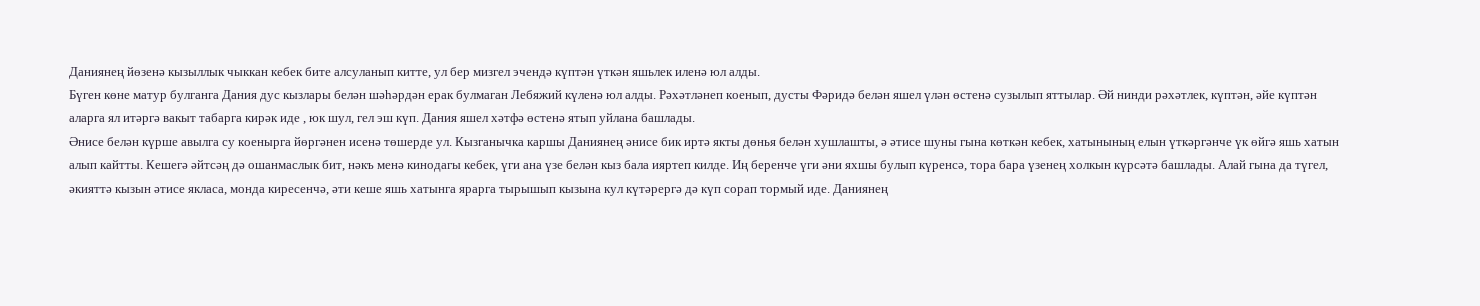Даниянең йөзенә кызыллык чыккан кебек бите алсуланып китте, ул бер мизгел эчендә күптән үткән яшьлек иленә юл алды.
Бүген көне матур булганга Дания дус кызлары белән шәһәрдән ерак булмаган Лебяжий күленә юл алды. Рәхәтләнеп коенып, дусты Фәридә белән яшел үлән өстенә сузылып яттылар. Әй нинди рәхәтлек, күптән, әйе күптән аларга ял итәргә вакыт табарга кирәк иде , юк шул, гел эш күп. Дания яшел хәтфә өстенә ятып уйлана башлады.
Әнисе белән күрше авылга су коенырга йөргәнен исенә төшерде ул. Кызганычка каршы Даниянең әнисе бик иртә якты дөнья белән хушлашты, ә әтисе шуны гына көткән кебек, хатынының елын үткәргәнче үк өйгә яшь хатын алып кайтты. Кешегә әйтсәң дә ошанмаслык бит, нәкъ менә кинодагы кебек, үги ана үзе белән кыз бала ияртеп килде. Иң беренче үги әни яхшы булып күренсә, тора бара үзенең холкын күрсәтә башлады. Алай гына да түгел, әкияттә кызын әтисе якласа, монда киресенчә, әти кеше яшь хатынга ярарга тырышып кызына кул күтәрергә дә күп сорап тормый иде. Даниянең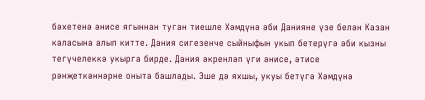бәхетенә әнисе ягыннан туган тиешле Хәмдүнә әби Данияне үзе белән Казан каласына алып китте. Дания сигезенче сыйныфын укып бетерүгә әби кызны тегүчелеккә укырга бирде. Дания әкренләп үги әнисе, әтисе рәнҗеткәннәрне оныта башлады. Эше дә яхшы, укуы бетүгә Хәмдүнә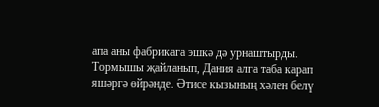апа аны фабрикага эшкә дә урнаштырды. Тормышы җайланып, Дания алга таба карап яшәргә өйрәнде. Әтисе кызының хәлен белү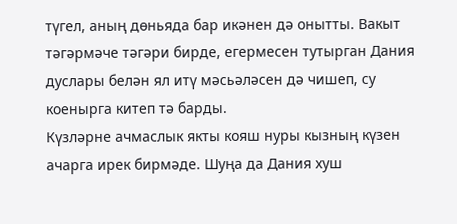түгел, аның дөньяда бар икәнен дә онытты. Вакыт тәгәрмәче тәгәри бирде, егермесен тутырган Дания дуслары белән ял итү мәсьәләсен дә чишеп, су коенырга китеп тә барды.
Күзләрне ачмаслык якты кояш нуры кызның күзен ачарга ирек бирмәде. Шуңа да Дания хуш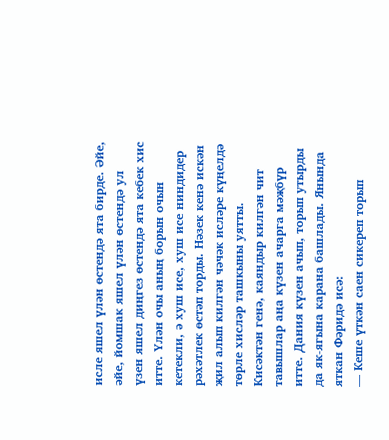исле яшел үлән өстендә ята бирде. Әйе, әйе, йомшак яшел үлән өстендә ул үзен яшел диңгез өстендә ята кебек хис итте. Үлән очы аның борын очын кетекли, ә хуш исе, хуш исе ниндидер рәхәтлек өстәп торды. Нәзек кенә искән җил алып килгән чәчәк исләре күңелдә төрле хисләр ташкыны уятты.
Кисәктән генә, каяндыр килгән чит тавышлар аңа күзен ачарга мәҗбүр итте. Дания күзен ачып, торып утырды да як-ягына карана башлады. Янында яткан Фәридә исә:
— Кеше үткән саен сикереп торып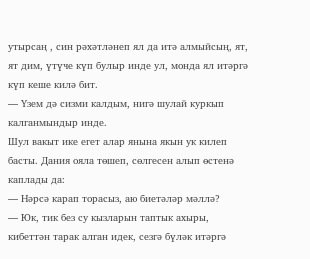утырсаң , син рәхәтләнеп ял да итә алмыйсың, ят, ят дим, үтүче күп булыр инде ул, монда ял итәргә күп кеше килә бит.
— Үзем дә сизми калдым, нигә шулай куркып калганмындыр инде.
Шул вакыт ике егет алар янына якын ук килеп басты. Дания ояла төшеп, сөлгесен алып өстенә каплады да:
— Нәрсә карап торасыз, аю биетәләр мәллә?
— Юк, тик без су кызларын таптык ахыры, кибеттән тарак алган идек, сезгә бүләк итәргә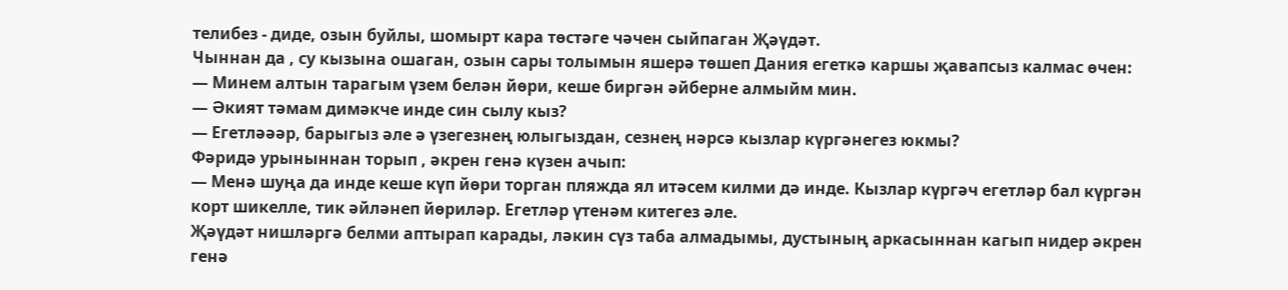телибез - диде, озын буйлы, шомырт кара төстәге чәчен сыйпаган Җәүдәт.
Чыннан да , су кызына ошаган, озын сары толымын яшерә төшеп Дания егеткә каршы җавапсыз калмас өчен:
— Минем алтын тарагым үзем белән йөри, кеше биргән әйберне алмыйм мин.
— Әкият тәмам димәкче инде син сылу кыз?
— Егетләәәр, барыгыз әле ә үзегезнең юлыгыздан, сезнең нәрсә кызлар күргәнегез юкмы?
Фәридә урыныннан торып , әкрен генә күзен ачып:
— Менә шуңа да инде кеше күп йөри торган пляжда ял итәсем килми дә инде. Кызлар күргәч егетләр бал күргән корт шикелле, тик әйләнеп йөриләр. Егетләр үтенәм китегез әле.
Җәүдәт нишләргә белми аптырап карады, ләкин сүз таба алмадымы, дустының аркасыннан кагып нидер әкрен генә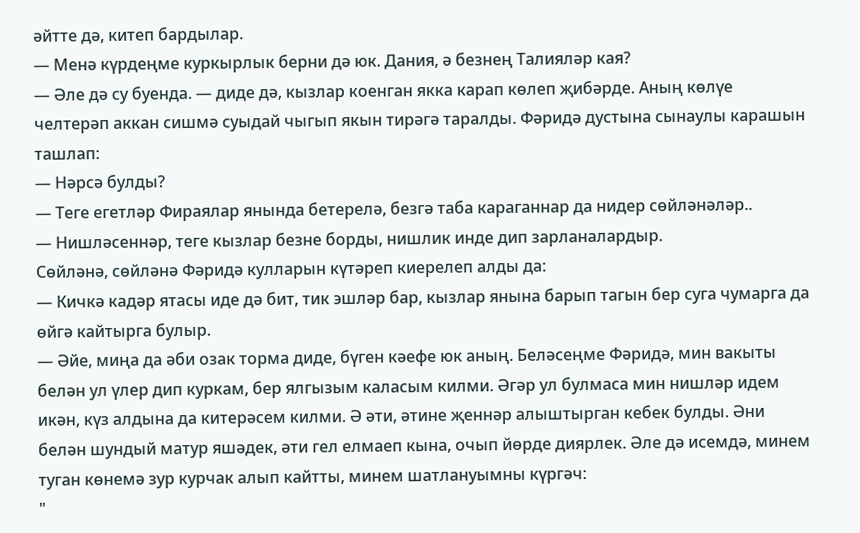әйтте дә, китеп бардылар.
— Менә күрдеңме куркырлык берни дә юк. Дания, ә безнең Талияләр кая?
— Әле дә су буенда. — диде дә, кызлар коенган якка карап көлеп җибәрде. Аның көлүе челтерәп аккан сишмә суыдай чыгып якын тирәгә таралды. Фәридә дустына сынаулы карашын ташлап:
— Нәрсә булды?
— Теге егетләр Фираялар янында бетерелә, безгә таба караганнар да нидер сөйләнәләр..
— Нишләсеннәр, теге кызлар безне борды, нишлик инде дип зарланалардыр.
Сөйләнә, сөйләнә Фәридә кулларын күтәреп киерелеп алды да:
— Кичкә кадәр ятасы иде дә бит, тик эшләр бар, кызлар янына барып тагын бер суга чумарга да өйгә кайтырга булыр.
— Әйе, миңа да әби озак торма диде, бүген кәефе юк аның. Беләсеңме Фәридә, мин вакыты белән ул үлер дип куркам, бер ялгызым каласым килми. Әгәр ул булмаса мин нишләр идем икән, күз алдына да китерәсем килми. Ә әти, әтине җеннәр алыштырган кебек булды. Әни белән шундый матур яшәдек, әти гел елмаеп кына, очып йөрде диярлек. Әле дә исемдә, минем туган көнемә зур курчак алып кайтты, минем шатлануымны күргәч:
"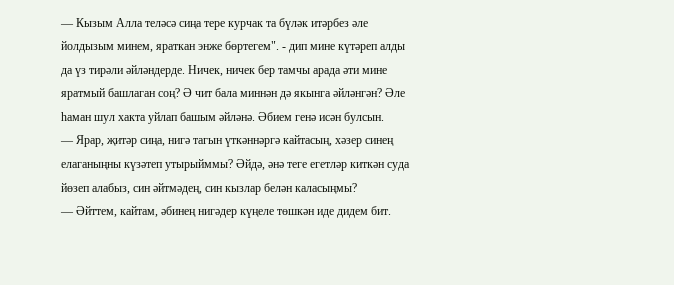— Кызым Алла теләсә сиңа тере курчак та бүләк итәрбез әле йолдызым минем, яраткан энже бөртегем". - дип мине күтәреп алды да үз тирәли әйләндерде. Ничек, ничек бер тамчы арада әти мине яратмый башлаган соң? Ә чит бала миннән дә якынга әйләнгән? Әле һаман шул хакта уйлап башым әйләнә. Әбием генә исән булсын.
— Ярар, җитәр сиңа, нигә тагын үткәннәргә кайтасың, хәзер синең елаганыңны күзәтеп утырыйммы? Әйдә, әнә теге егетләр киткән суда йөзеп алабыз, син әйтмәдең, син кызлар белән каласыңмы?
— Әйттем, кайтам, әбинең нигәдер күңеле төшкән иде дидем бит.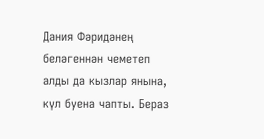Дания Фәридәнең беләгеннән чеметеп алды да кызлар янына, күл буена чапты. Бераз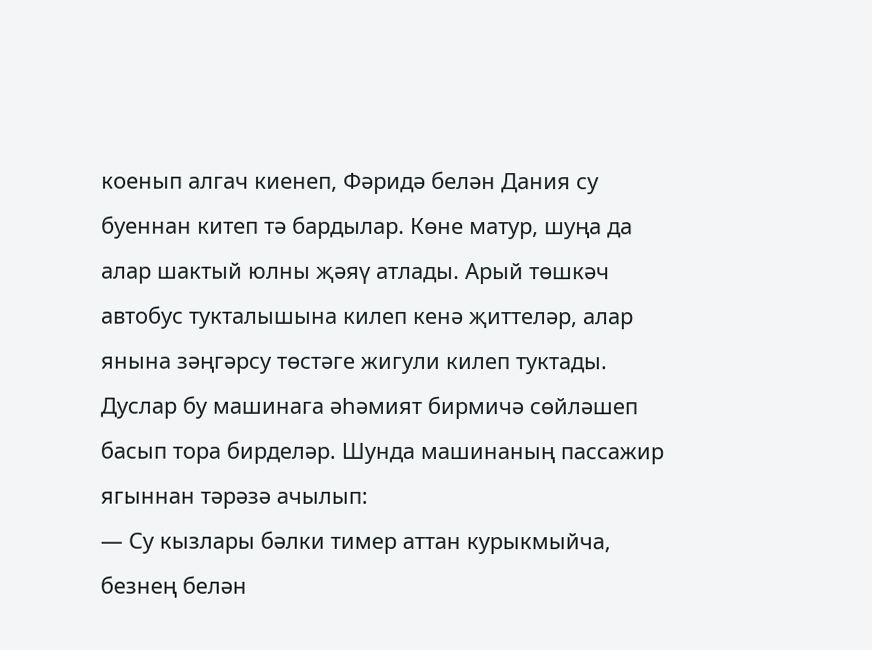коенып алгач киенеп, Фәридә белән Дания су буеннан китеп тә бардылар. Көне матур, шуңа да алар шактый юлны җәяү атлады. Арый төшкәч автобус тукталышына килеп кенә җиттеләр, алар янына зәңгәрсу төстәге жигули килеп туктады. Дуслар бу машинага әһәмият бирмичә сөйләшеп басып тора бирделәр. Шунда машинаның пассажир ягыннан тәрәзә ачылып:
— Су кызлары бәлки тимер аттан курыкмыйча, безнең белән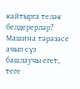кайтырга теләк белдерерләр?
Машина тәрәзәсе ачып сүз башлаучы егет, теге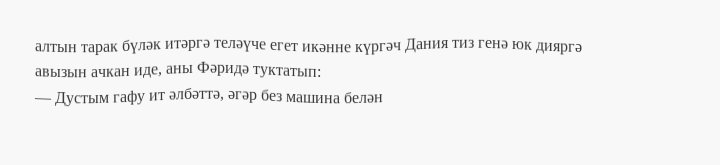алтын тарак бүләк итәргә теләүче егет икәнне күргәч Дания тиз генә юк дияргә авызын ачкан иде, аны Фәридә туктатып:
— Дустым гафу ит әлбәттә, әгәр без машина белән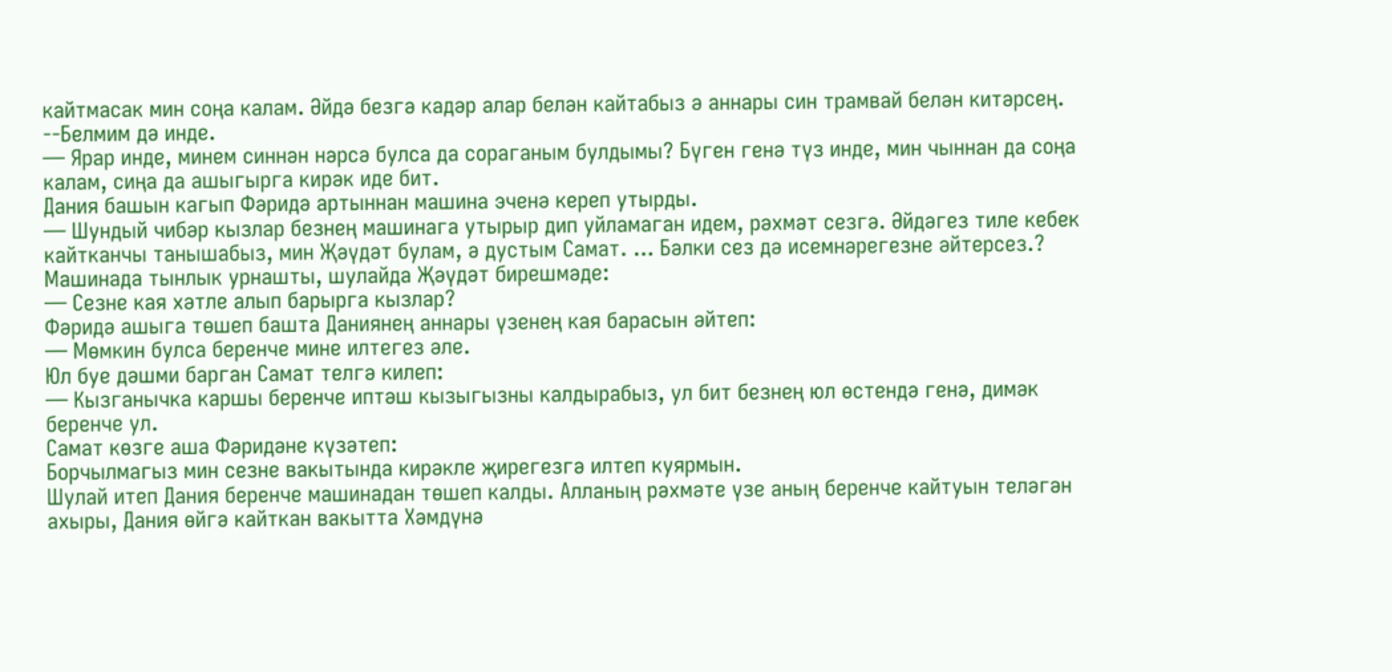кайтмасак мин соңа калам. Әйдә безгә кадәр алар белән кайтабыз ә аннары син трамвай белән китәрсең.
--Белмим дә инде.
— Ярар инде, минем синнән нәрсә булса да сораганым булдымы? Бүген генә түз инде, мин чыннан да соңа калам, сиңа да ашыгырга кирәк иде бит.
Дания башын кагып Фәридә артыннан машина эченә кереп утырды.
— Шундый чибәр кызлар безнең машинага утырыр дип уйламаган идем, рәхмәт сезгә. Әйдәгез тиле кебек кайтканчы танышабыз, мин Җәүдәт булам, ә дустым Самат. ... Бәлки сез дә исемнәрегезне әйтерсез.?
Машинада тынлык урнашты, шулайда Җәүдәт бирешмәде:
— Сезне кая хәтле алып барырга кызлар?
Фәридә ашыга төшеп башта Даниянең аннары үзенең кая барасын әйтеп:
— Мөмкин булса беренче мине илтегез әле.
Юл буе дәшми барган Самат телгә килеп:
— Кызганычка каршы беренче иптәш кызыгызны калдырабыз, ул бит безнең юл өстендә генә, димәк беренче ул.
Самат көзге аша Фәридәне күзәтеп:
Борчылмагыз мин сезне вакытында кирәкле җирегезгә илтеп куярмын.
Шулай итеп Дания беренче машинадан төшеп калды. Алланың рәхмәте үзе аның беренче кайтуын теләгән ахыры, Дания өйгә кайткан вакытта Хәмдүнә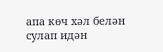апа көч хәл белән сулап идән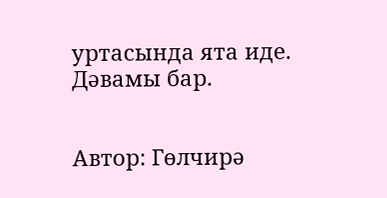уртасында ята иде.
Дәвамы бар.


Автор: Гөлчирә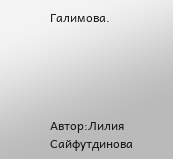Галимова.





Автор:Лилия Сайфутдинова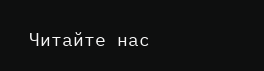Читайте нас